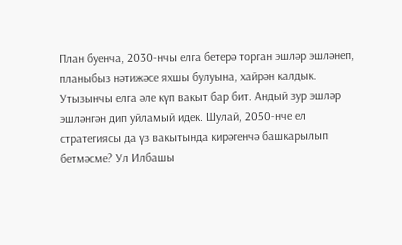План буенча, 2030-нчы елга бетерә торган эшләр эшләнеп, планыбыз нәтижәсе яхшы булуына, хайрән калдык. Утызынчы елга әле күп вакыт бар бит. Андый зур эшләр эшләнгән дип уйламый идек. Шулай, 2050-нче ел стратегиясы да үз вакытында кирәгенчә башкарылып бетмәсме? Ул Илбашы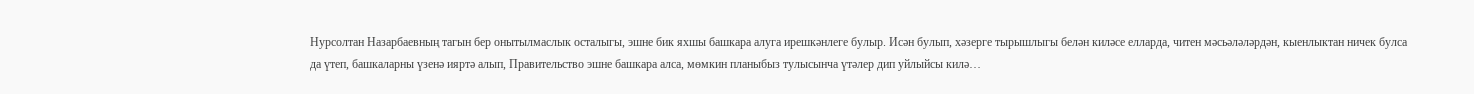Нурсолтан Назарбаевның тагын бер онытылмаслык осталыгы, эшне бик яхшы башкара алуга ирешкәнлеге булыр. Исән булып, хәзерге тырышлыгы белән киләсе елларда, читен мәсьәләләрдән, кыенлыктан ничек булса да үтеп, башкаларны үзенә ияртә алып, Правительство эшне башкара алса, мөмкин планыбыз тулысынча үтәлер дип уйлыйсы килә…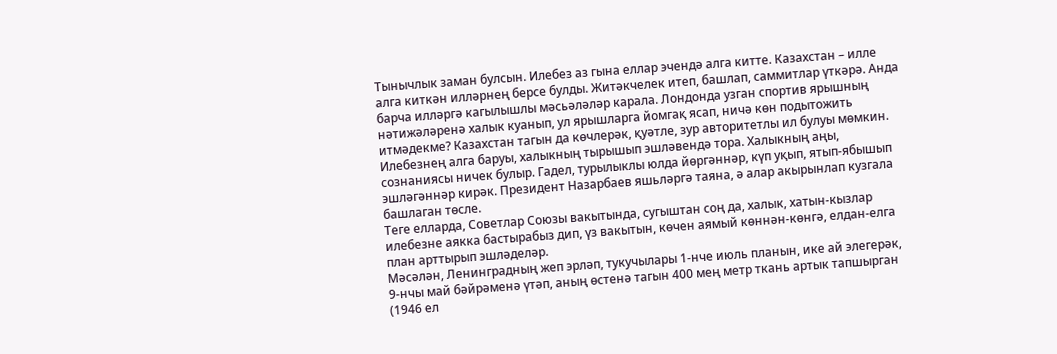Тынычлык заман булсын. Илебез аз гына еллар эчендә алга китте. Казахстан – илле алга киткән илләрнең берсе булды. Житәкчелек итеп, башлап, саммитлар үткәрә. Анда барча илләргә кагылышлы мәсьәләләр карала. Лондонда узган спортив ярышның нәтижәләренә халык куанып, ул ярышларга йомгақ ясап, ничә көн подытожить итмәдекме? Казахстан тагын да көчлерәк, қуәтле, зур авторитетлы ил булуы мөмкин.
Илебезнең алга баруы, халыкның тырышып эшләвендә тора. Халыкның аңы, сознаниясы ничек булыр. Гадел, турылыклы юлда йөргәннәр, күп уқып, ятып-ябышып эшләгәннәр кирәк. Президент Назарбаев яшьләргә таяна, ә алар акырынлап кузгала башлаган төсле.
Теге елларда, Советлар Союзы вакытында, сугыштан соң да, халык, хатын-кызлар илебезне аякка бастырабыз дип, үз вакытын, көчен аямый көннән-көнгә, елдан-елга план арттырып эшләделәр.
Мәсәлән, Ленинградның жеп эрләп, тукучылары 1-нче июль планын, ике ай элегерәк, 9-нчы май бәйрәменә үтәп, аның өстенә тагын 400 мең метр ткань артык тапшырган (1946 ел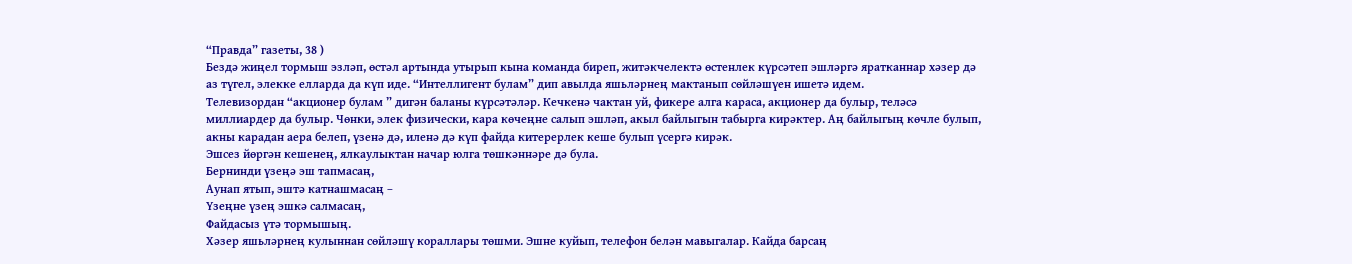“Правда” газеты, 38 )
Бездә жиңел тормыш эзләп, өстәл артында утырып кына команда биреп, житәкчелектә өстенлек күрсәтеп эшләргә яратканнар хәзер дә аз түгел, элекке елларда да күп иде. “Интеллигент булам” дип авылда яшьләрнең мактанып сөйләшүен ишетә идем.
Телевизордан “акционер булам ” дигән баланы күрсәтәләр. Кечкенә чактан уй, фикере алга караса, акционер да булыр, теләсә миллиардер да булыр. Чөнки, элек физически, кара көчеңне салып эшләп, акыл байлыгын табырга кирәктер. Аң байлыгың көчле булып, акны карадан аера белеп, үзенә дә, иленә дә күп файда китерерлек кеше булып үсергә кирәк.
Эшсез йөргән кешенең, ялкаулыктан начар юлга төшкәннәре дә була.
Бернинди үзеңә эш тапмасаң,
Аунап ятып, эштә катнашмасаң –
Үзеңне үзең эшкә салмасаң,
Файдасыз үтә тормышың.
Хәзер яшьләрнең кулыннан сөйләшү кораллары төшми. Эшне куйып, телефон белән мавыгалар. Кайда барсаң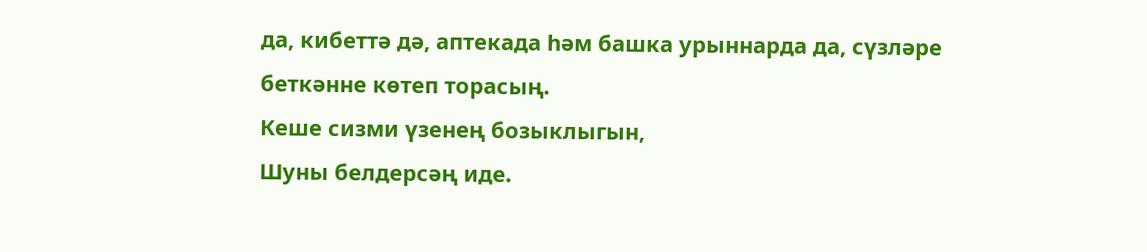да, кибеттә дә, аптекада һәм башка урыннарда да, сүзләре беткәнне көтеп торасың.
Кеше сизми үзенең бозыклыгын,
Шуны белдерсәң иде.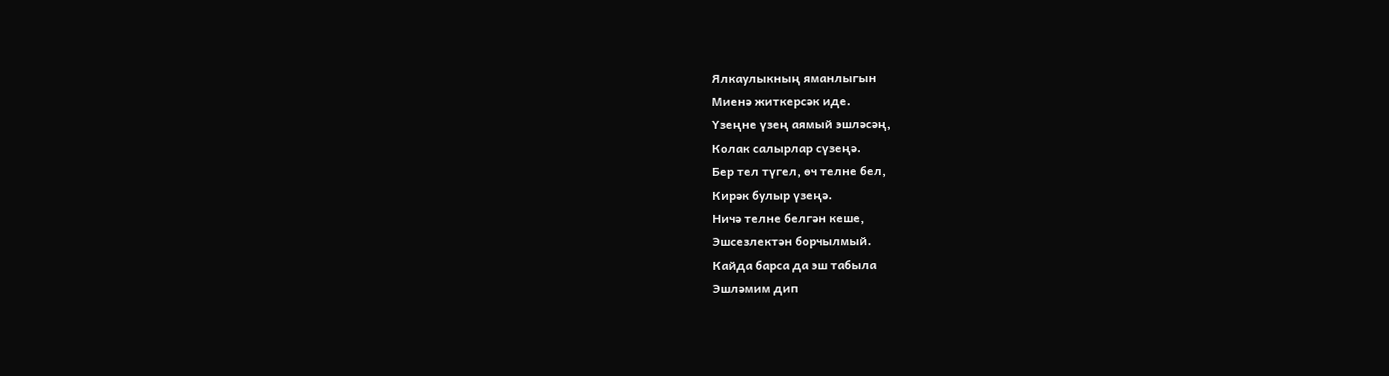Ялкаулыкның яманлыгын
Миенә житкерсәк иде.
Үзеңне үзең аямый эшләсәң,
Колак салырлар сүзеңә.
Бер тел түгел, өч телне бел,
Кирәк булыр үзеңә.
Ничә телне белгән кеше,
Эшсезлектән борчылмый.
Кайда барса да эш табыла
Эшләмим дип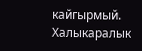кайгырмый.
Халыкаралык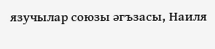язучылар союзы әгъзасы, Наиля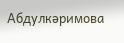Абдулкәримова